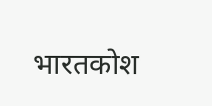भारतकोश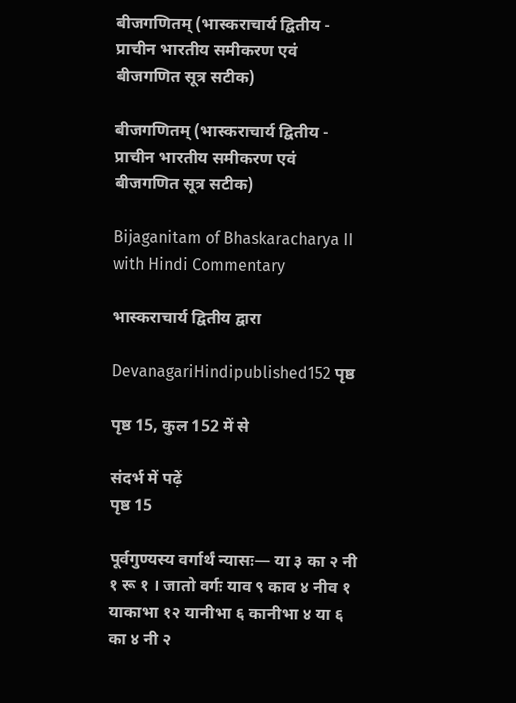बीजगणितम् (भास्कराचार्य द्वितीय - प्राचीन भारतीय समीकरण एवं बीजगणित सूत्र सटीक)

बीजगणितम् (भास्कराचार्य द्वितीय - प्राचीन भारतीय समीकरण एवं बीजगणित सूत्र सटीक)

Bijaganitam of Bhaskaracharya II with Hindi Commentary

भास्कराचार्य द्वितीय द्वारा

DevanagariHindipublished152 पृष्ठ

पृष्ठ 15, कुल 152 में से

संदर्भ में पढ़ें
पृष्ठ 15

पूर्वगुण्यस्य वर्गार्थं न्यासः— या ३ का २ नी १ रू १ । जातो वर्गः याव ९ काव ४ नीव १ याकाभा १२ यानीभा ६ कानीभा ४ या ६ का ४ नी २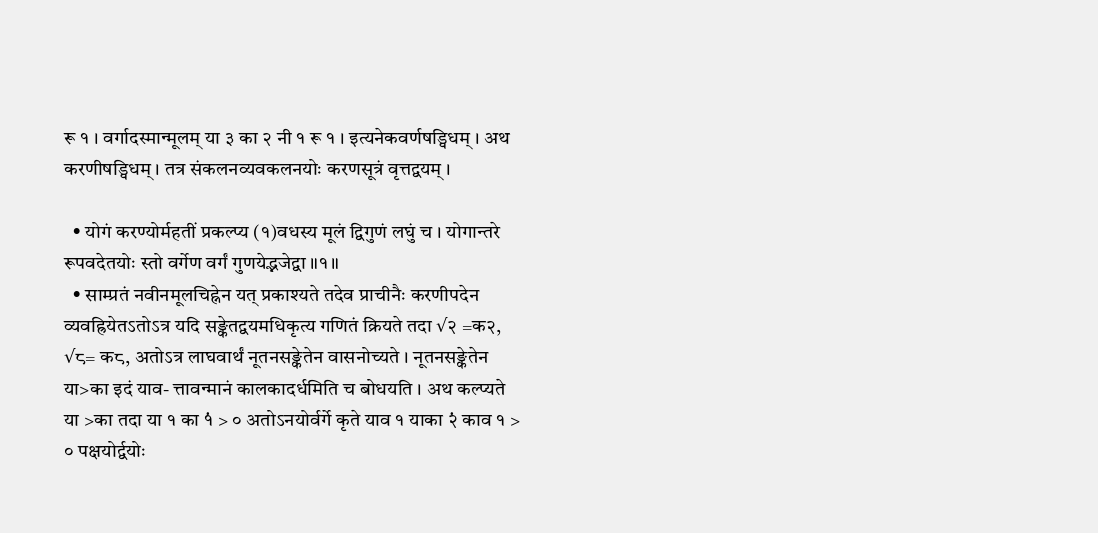रू १ । वर्गादस्मान्मूलम् या ३ का २ नी १ रू १ । इत्यनेकवर्णषड्विधम् । अथ करणीषड्विधम् । तत्र संकलनव्यवकलनयोः करणसूत्रं वृत्तद्वयम् ।

  • योगं करण्योर्महतीं प्रकल्प्य (१)वधस्य मूलं द्विगुणं लघुं च । योगान्तरे रूपवदेतयोः स्तो वर्गेण वर्गं गुणयेद्भजेद्वा ॥१॥
  • साम्प्रतं नवीनमूलचिह्नेन यत् प्रकाश्यते तदेव प्राचीनैः करणीपदेन व्यवह्रियेतऽतोऽत्र यदि सङ्केतद्वयमधिकृत्य गणितं क्रियते तदा √२ =क२, √८= क८, अतोऽत्र लाघवार्थं नूतनसङ्केतेन वासनोच्यते । नूतनसङ्केतेन या>का इदं याव- त्तावन्मानं कालकादर्धमिति च बोधयति । अथ कल्प्यते या >का तदा या १ का १̇ > ० अतोऽनयोर्वर्गे कृते याव १ याका २̇ काव १ > ० पक्षयोर्द्वयोः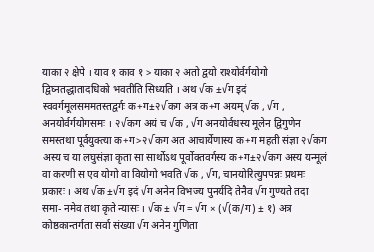याका २ क्षेपे । याव १ काव १ > याका २ अतो द्वयो राश्योर्वर्गयोगो द्विघ्नतद्धातादधिको भवतीति सिध्यति । अथ √क ±√ग इदं स्ववर्गमूलसममतस्तद्वर्गः क+ग±२√कग अत्र क+ग अयम् √क , √ग , अनयोर्वर्गयोगसमः । २√कग अयं च √क , √ग अनयोर्वधस्य मूलेन द्विगुणेन समस्तथा पूर्वयुक्त्या क+ग>२√कग अत आचार्येणास्य क+ग महती संज्ञा २√कग अस्य च या लघुसंज्ञा कृता सा सार्थोऽथ पूर्वोक्तवर्गस्य क+ग±२√कग अस्य यन्मूलं वा करणी स एव योगो वा वियोगो भवति √क , √ग, चानयोरित्युपपन्नः प्रथमः प्रकारः । अथ √क ±√ग इदं √ग अनेन विभज्य पुनर्यदि तेनैव √ग गुण्यते तदा समा- नमेव तथा कृते न्यासः । √क ± √ग = √ग × (√(क/ग) ± १) अत्र कोष्ठकान्तर्गता सर्वा संख्या √ग अनेन गुणिता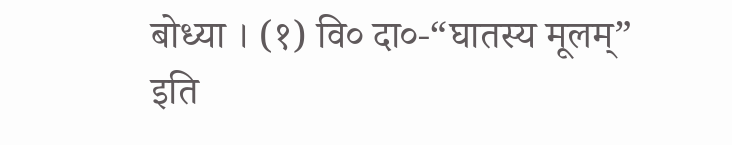बोध्या । (१) वि० दा०-“घातस्य मूलम्” इति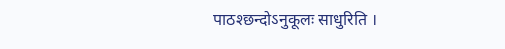पाठश्छन्दोऽनुकूलः साधुरिति ।